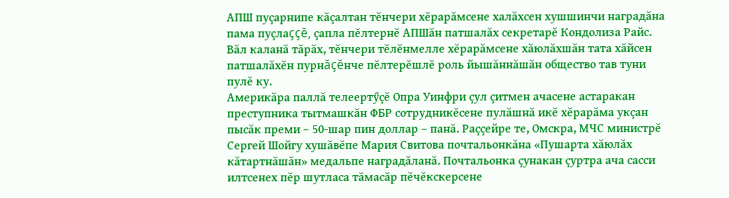АПШ пуçарнипе кăçалтан тĕнчери хĕрарăмсене халăхсен хушшинчи наградăна пама пуçлаççĕ, çапла пĕлтернĕ АПШăн патшалăх секретарĕ Кондолиза Райс. Вăл каланă тăрăх, тĕнчери тĕлĕнмелле хĕрарăмсене хăюлăхшăн тата хăйсен патшалăхĕн пурнăçĕнче пĕлтерĕшлĕ роль йышăннăшăн общество тав туни пулĕ ку.
Америкăра паллă телеертӳçĕ Опра Уинфри çул çитмен ачасене астаракан преступника тытмашкăн ФБР сотрудникĕсене пулăшнă икĕ хĕрарăма укçан пысăк преми – 50-шар пин доллар – панă. Раççейре те, Омскра, МЧС министрĕ Сергей Шойгу хушăвĕпе Мария Свитова почтальонкăна «Пушарта хăюлăх кăтартнăшăн» медальпе наградăланă. Почтальонка çунакан çуртра ача сасси илтсенех пĕр шутласа тăмасăр пĕчĕкскерсене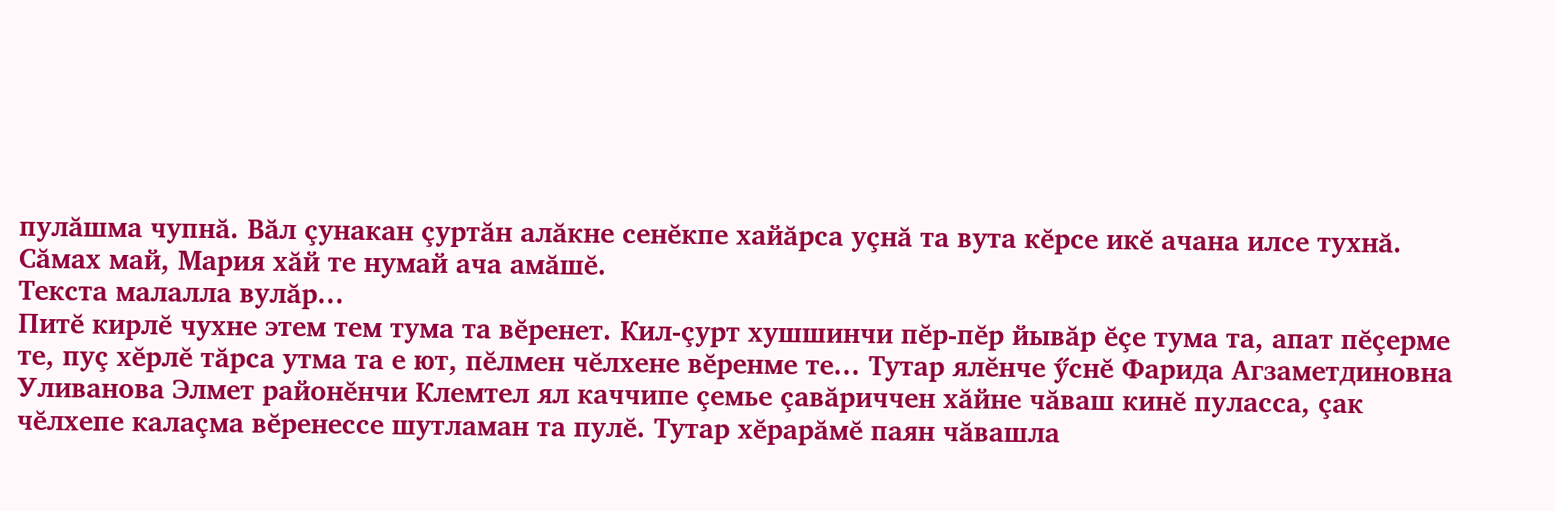пулăшма чупнă. Вăл çунакан çуртăн алăкне сенĕкпе хайăрса уçнă та вута кĕрсе икĕ ачана илсе тухнă. Сăмах май, Мария хăй те нумай ача амăшĕ.
Текста малалла вулăр...
Питĕ кирлĕ чухне этем тем тума та вĕренет. Кил-çурт хушшинчи пĕр-пĕр йывăр ĕçе тума та, апат пĕçерме те, пуç хĕрлĕ тăрса утма та е ют, пĕлмен чĕлхене вĕренме те... Тутар ялĕнче ӳснĕ Фарида Агзаметдиновна Уливанова Элмет районĕнчи Клемтел ял каччипе çемье çавăриччен хăйне чăваш кинĕ пуласса, çак чĕлхепе калаçма вĕренессе шутламан та пулĕ. Тутар хĕрарăмĕ паян чăвашла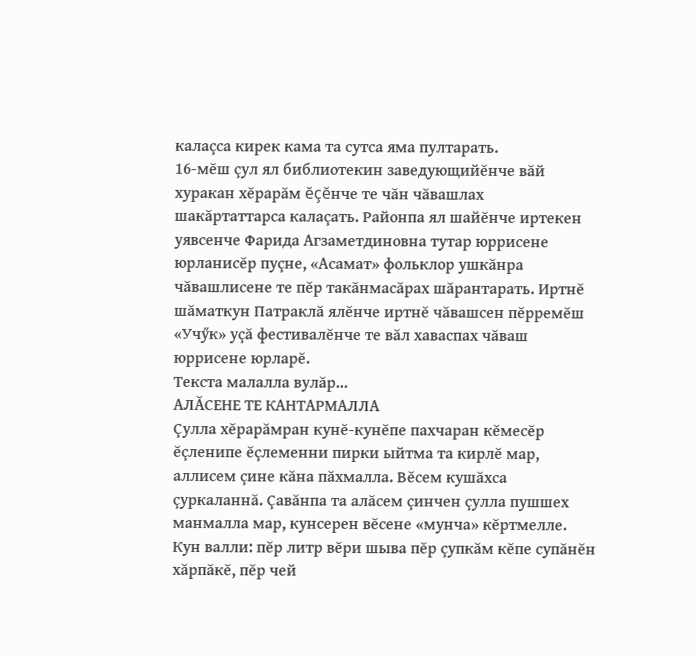калаçса кирек кама та сутса яма пултарать.
16-мĕш çул ял библиотекин заведующийĕнче вăй хуракан хĕрарăм ĕçĕнче те чăн чăвашлах шакăртаттарса калаçать. Районпа ял шайĕнче иртекен уявсенче Фарида Агзаметдиновна тутар юррисене юрланисĕр пуçне, «Асамат» фольклор ушкăнра чăвашлисене те пĕр такăнмасăрах шăрантарать. Иртнĕ шăматкун Патраклă ялĕнче иртнĕ чăвашсен пĕрремĕш «Учӳк» уçă фестивалĕнче те вăл хаваспах чăваш юррисене юрларĕ.
Текста малалла вулăр...
АЛĂСЕНЕ ТЕ КАНТАРМАЛЛА
Çулла хĕрарăмран кунĕ-кунĕпе пахчаран кĕмесĕр ĕçленипе ĕçлеменни пирки ыйтма та кирлĕ мар, аллисем çине кăна пăхмалла. Вĕсем кушăхса çуркаланнă. Çавăнпа та алăсем çинчен çулла пушшех манмалла мар, кунсерен вĕсене «мунча» кĕртмелле. Кун валли: пĕр литр вĕри шыва пĕр çупкăм кĕпе супăнĕн хăрпăкĕ, пĕр чей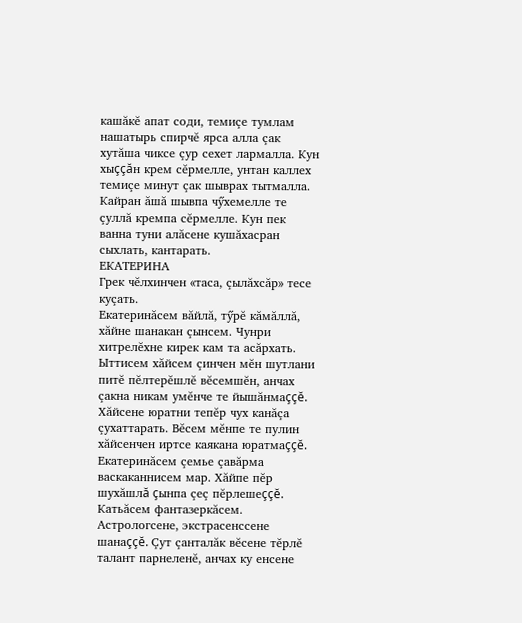кашăкĕ апат соди, темиçе тумлам нашатырь спирчĕ ярса алла çак хутăша чиксе çур сехет лармалла. Кун хыççăн крем сĕрмелле, унтан каллех темиçе минут çак шыврах тытмалла. Кайран ăшă шывпа чӳхемелле те çуллă кремпа сĕрмелле. Кун пек ванна туни алăсене кушăхасран сыхлать, кантарать.
ЕКАТЕРИНА
Грек чĕлхинчен «таса, çылăхсăр» тесе куçать.
Екатеринăсем вăйлă, тӳрĕ кăмăллă, хăйне шанакан çынсем. Чунри хитрелĕхне кирек кам та асăрхать. Ыттисем хăйсем çинчен мĕн шутлани питĕ пĕлтерĕшлĕ вĕсемшĕн, анчах çакна никам умĕнче те йышăнмаççĕ. Хăйсене юратни тепĕр чух канăçа çухаттарать. Вĕсем мĕнпе те пулин хăйсенчен иртсе каякана юратмаççĕ.
Екатеринăсем çемье çавăрма васкаканнисем мар. Хăйпе пĕр шухăшлă çынпа çеç пĕрлешеççĕ. Катьăсем фантазеркăсем. Астрологсене, экстрасенссене шанаççĕ. Çут çанталăк вĕсене тĕрлĕ талант парнеленĕ, анчах ку енсене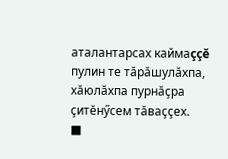аталантарсах каймаççĕ пулин те тăрăшулăхпа, хăюлăхпа пурнăçра çитĕнӳсем тăваççех.
■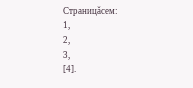Страницăсем:
1,
2,
3,
[4].